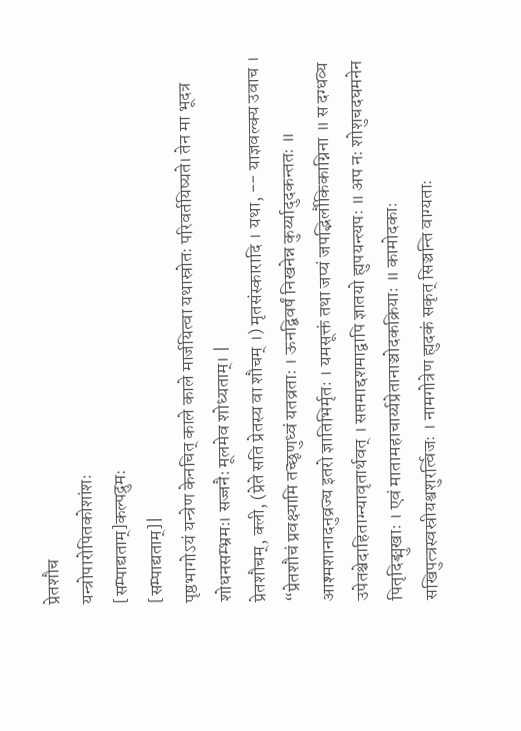प्रेतशौच
यन्त्रोपारोपितकोशांशः
[सम्पाद्यताम्]कल्पद्रुमः
[सम्पाद्यताम्]|
पृष्ठभागोऽयं यन्त्रेण केनचित् काले काले मार्जयित्वा यथास्रोतः परिवर्तयिष्यते। तेन मा भूदत्र शोधनसम्भ्रमः। सज्जनैः मूलमेव शोध्यताम्। |
प्रेतशौचम्, क्ली, (प्रेते सति प्रेतस्य वा शौचम् ।) मृतसंस्कारादि । यथा, -- याज्ञवल्क्य उवाच । “प्रेतशौचं प्रवक्ष्यामि तच्छृणुध्वं यतव्रताः । ऊनद्बिवर्षं निखनेन्न कुर्य्यादुदकन्ततः ॥ आश्मशानादनुव्रज्य इतरो ज्ञातिभिर्मृतः । यमसूक्तं तथा जप्यं जपद्भिर्लौकिकाग्निना ॥ स दग्धव्य उपेतश्चेदाहिताग्न्यावृतार्थवत् । सप्तमाद्दशमाद्वापि ज्ञातयो ह्युपयन्त्यपः ॥ अप नः शोशुचदघमनेन पितृदिङ्मुखाः । एवं मातामहाचार्य्यप्रेतानाञ्चोदकक्रियाः ॥ कामोदकाः सखिपुत्त्रस्वस्रीयश्वशुरर्त्विजः । नामगोत्रेण ह्युदकं सकृत् सिञ्चन्ति वाग्यताः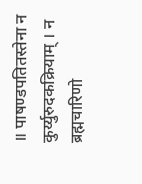॥ पाषण्डपतितस्तेना न कुर्य्युरुदकक्रियाम् । न ब्रह्मचारिणो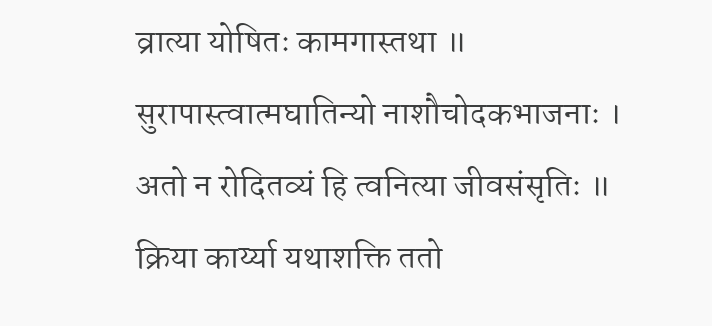व्रात्या योषितः कामगास्तथा ॥ सुरापास्त्वात्मघातिन्यो नाशौचोदकभाजनाः । अतो न रोदितव्यं हि त्वनित्या जीवसंसृतिः ॥ क्रिया कार्य्या यथाशक्ति ततो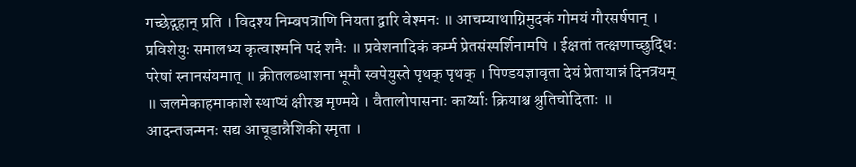गच्छेद्गृहान् प्रति । विदश्य निम्बपत्राणि नियता द्वारि वेश्मनः ॥ आचम्याथाग्निमुदकं गोमयं गौरसर्षपान् । प्रविशेयुः समालभ्य कृत्वाश्मनि पदं शनैः ॥ प्रवेशनादिकं कर्म्म प्रेतसंस्पर्शिनामपि । ईक्षतां तत्क्षणाच्छुद्धिः परेषां स्नानसंयमात् ॥ क्रीतलब्धाशना भूमौ स्वपेयुस्ते पृथक् पृथक् । पिण्डयज्ञावृता देयं प्रेतायान्नं दिनत्रयम् ॥ जलमेकाहमाकाशे स्थाप्यं क्षीरञ्च मृण्मये । वैतालोपासनाः कार्य्याः क्रियाश्च श्रुतिचोदिताः ॥ आदन्तजन्मनः सद्य आचूडान्नैशिकी स्मृता ।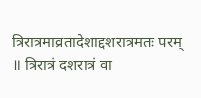त्रिरात्रमाव्रतादेशाद्दशरात्रमतः परम् ॥ त्रिरात्रं दशरात्रं वा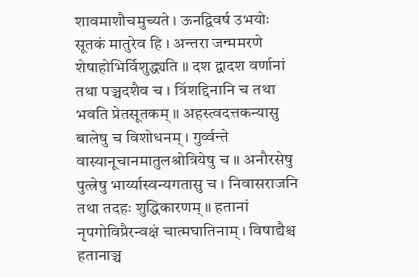शावमाशौचमुच्यते । ऊनद्विवर्ष उभयोः सूतकं मातुरेव हि । अन्तरा जन्ममरणे शेषाहोभिर्विशुद्ध्यति ॥ दश द्वादश वर्णानां तथा पञ्चदशैव च । त्रिंशद्दिनानि च तथा भवति प्रेतसूतकम् ॥ अहस्त्वदत्तकन्यासु बालेषु च विशोधनम् । गुर्व्वन्ते वास्यानूचानमातुलश्रोत्रियेषु च ॥ अनौरसेषु पुत्त्रेषु भार्य्यास्वन्यगतासु च । निवासराजनि तथा तदहः शुद्धिकारणम् ॥ हतानां नृपगोविप्रैरन्वक्षं चात्मघातिनाम् । विषाद्यैश्च हतानाञ्च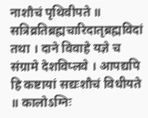नाशौचं पृथिवीपते ॥ सत्रिव्रतिब्रह्मचारिदातृब्रह्मविदां तथा । दाने विवाहे यज्ञे च संग्रामे देशविप्लवे । आपद्यपि हि कष्टायां सद्यःशौचं विधीयते ॥ कालोऽग्निः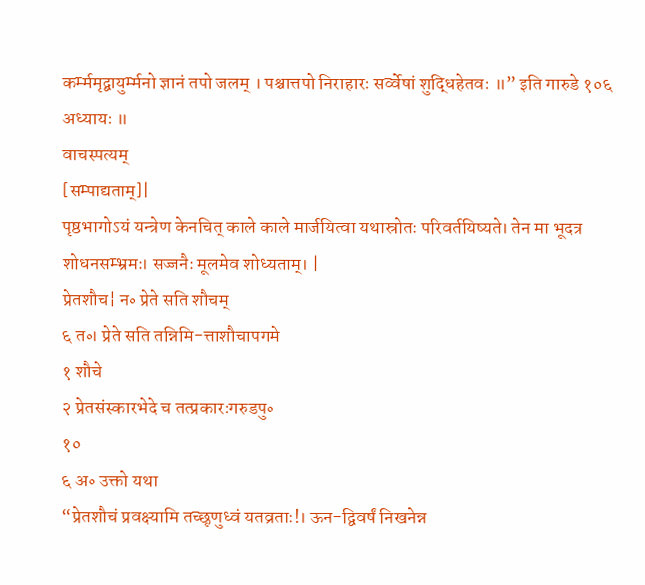कर्म्ममृद्बायुर्म्मनो ज्ञानं तपो जलम् । पश्चात्तपो निराहारः सर्व्वेषां शुद्धिहेतवः ॥” इति गारुडे १०६ अध्यायः ॥
वाचस्पत्यम्
[सम्पाद्यताम्]|
पृष्ठभागोऽयं यन्त्रेण केनचित् काले काले मार्जयित्वा यथास्रोतः परिवर्तयिष्यते। तेन मा भूदत्र शोधनसम्भ्रमः। सज्जनैः मूलमेव शोध्यताम्। |
प्रेतशौच¦ न॰ प्रेते सति शौचम्
६ त॰। प्रेते सति तन्निमि-त्ताशौचापगमे
१ शौचे
२ प्रेतसंस्कारभेदे च तत्प्रकारःगरुडपु॰
१०
६ अ॰ उक्तो यथा
“प्रेतशौचं प्रवक्ष्यामि तच्छृणुध्वं यतव्रताः!। ऊन-द्विवर्षं निखनेन्न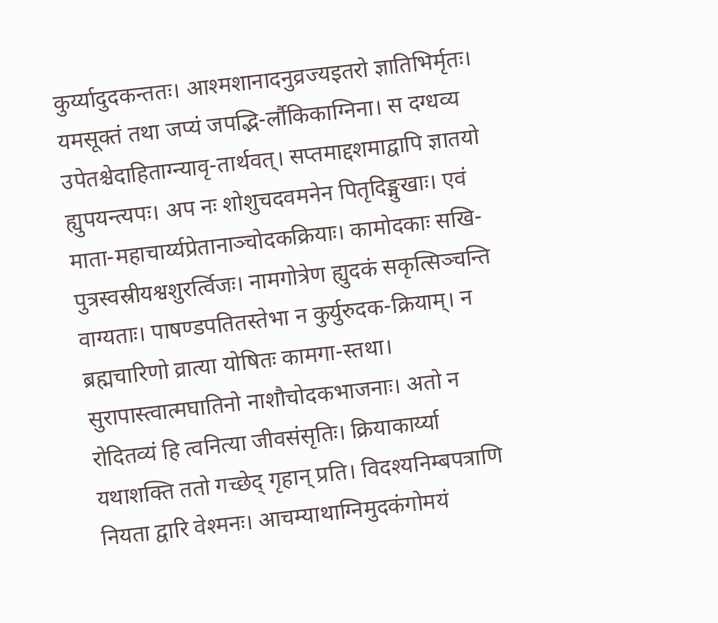कुर्य्यादुदकन्ततः। आश्मशानादनुव्रज्यइतरो ज्ञातिभिर्मृतः। यमसूक्तं तथा जप्यं जपद्भि-र्लौकिकाग्निना। स दग्धव्य उपेतश्चेदाहिताग्न्यावृ-तार्थवत्। सप्तमाद्दशमाद्वापि ज्ञातयो ह्युपयन्त्यपः। अप नः शोशुचदवमनेन पितृदिङ्मुखाः। एवं माता-महाचार्य्यप्रेतानाञ्चोदकक्रियाः। कामोदकाः सखि-पुत्रस्वस्रीयश्वशुरर्त्विजः। नामगोत्रेण ह्युदकं सकृत्सिञ्चन्ति वाग्यताः। पाषण्डपतितस्तेभा न कुर्युरुदक-क्रियाम्। न ब्रह्मचारिणो व्रात्या योषितः कामगा-स्तथा। सुरापास्त्वात्मघातिनो नाशौचोदकभाजनाः। अतो न रोदितव्यं हि त्वनित्या जीवसंसृतिः। क्रियाकार्य्या यथाशक्ति ततो गच्छेद् गृहान् प्रति। विदश्यनिम्बपत्राणि नियता द्वारि वेश्मनः। आचम्याथाग्निमुदकंगोमयं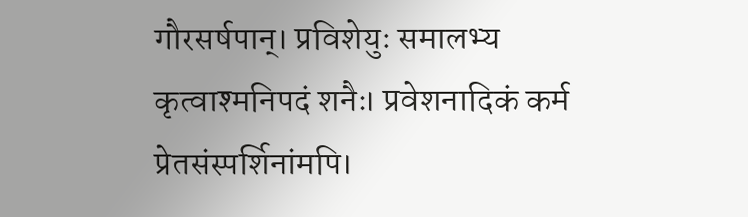गौरसर्षपान्। प्रविशेयुः समालभ्य कृत्वाश्मनिपदं शनैः। प्रवेशनादिकं कर्म प्रेतसंस्पर्शिनांमपि।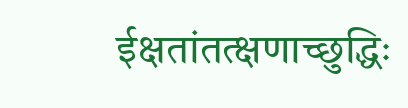ईक्षतांतत्क्षणाच्छुद्धिः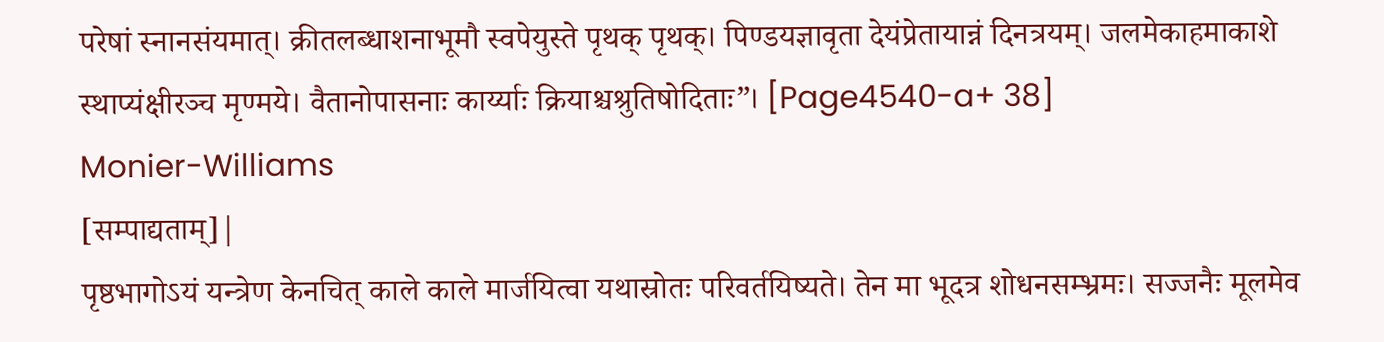परेषां स्नानसंयमात्। क्रीतलब्धाशनाभूमौ स्वपेयुस्ते पृथक् पृथक्। पिण्डयज्ञावृता देयंप्रेतायान्नं दिनत्रयम्। जलमेकाहमाकाशे स्थाप्यंक्षीरञ्च मृण्मये। वैतानोपासनाः कार्य्याः क्रियाश्चश्रुतिषोदिताः”। [Page4540-a+ 38]
Monier-Williams
[सम्पाद्यताम्]|
पृष्ठभागोऽयं यन्त्रेण केनचित् काले काले मार्जयित्वा यथास्रोतः परिवर्तयिष्यते। तेन मा भूदत्र शोधनसम्भ्रमः। सज्जनैः मूलमेव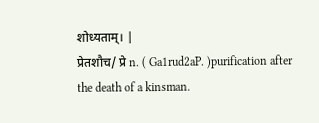शोध्यताम्। |
प्रेतशौच/ प्रे n. ( Ga1rud2aP. )purification after the death of a kinsman.